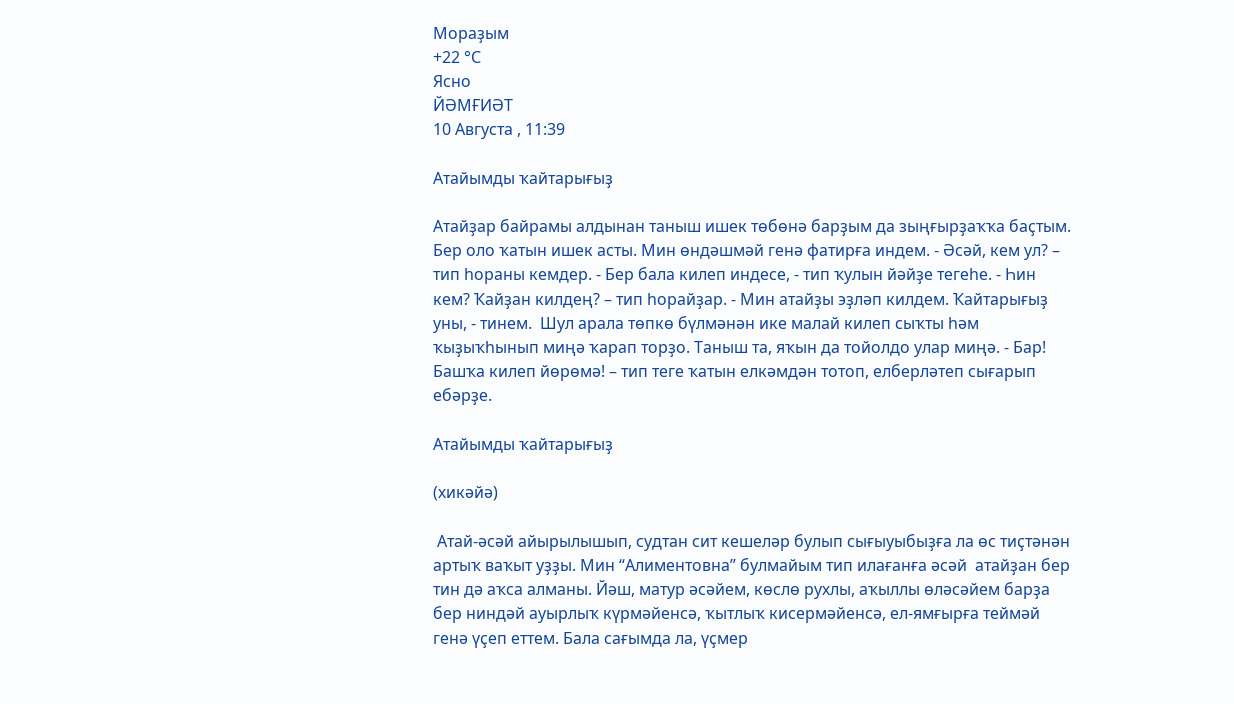Мораҙым
+22 °С
Ясно
ЙӘМҒИӘТ
10 Августа , 11:39

Атайымды ҡайтарығыҙ

Атайҙар байрамы алдынан таныш ишек төбөнә барҙым да зыңғырҙаҡҡа баҫтым. Бер оло ҡатын ишек асты. Мин өндәшмәй генә фатирға индем. - Әсәй, кем ул? – тип һораны кемдер. - Бер бала килеп индесе, - тип ҡулын йәйҙе тегеһе. - Һин кем? Ҡайҙан килдең? – тип һорайҙар. - Мин атайҙы эҙләп килдем. Ҡайтарығыҙ уны, - тинем.  Шул арала төпкө бүлмәнән ике малай килеп сыҡты һәм ҡыҙыҡһынып миңә ҡарап торҙо. Таныш та, яҡын да тойолдо улар миңә. - Бар! Башҡа килеп йөрөмә! – тип теге ҡатын елкәмдән тотоп, елберләтеп сығарып ебәрҙе.

Атайымды ҡайтарығыҙ

(хикәйә)

 Атай-әсәй айырылышып, судтан сит кешеләр булып сығыуыбыҙға ла өс тиҫтәнән артыҡ ваҡыт уҙҙы. Мин “Алиментовна” булмайым тип илағанға әсәй  атайҙан бер тин дә аҡса алманы. Йәш, матур әсәйем, көслө рухлы, аҡыллы өләсәйем барҙа бер ниндәй ауырлыҡ күрмәйенсә, ҡытлыҡ кисермәйенсә, ел-ямғырға теймәй генә үҫеп еттем. Бала сағымда ла, үҫмер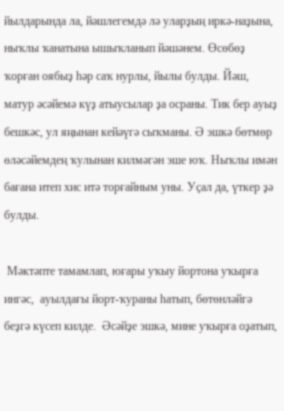йылдарында ла, йәшлегемдә лә уларҙың иркә-наҙына, ныҡлы ҡанатына ышыҡланып йәшәнем. Өсөбөҙ ҡорған оябыҙ һәр саҡ нурлы, йылы булды. Йәш, матур әсәйемә күҙ атыусылар ҙа осраны. Тик бер ауыҙ бешкәс, ул яңынан кейәүгә сыҡманы. Ә эшкә бөтмөр өләсәйемдең ҡулынан килмәгән эше юҡ. Ныҡлы имән бағана итеп хис итә торғайным уны. Уҫал да, үткер ҙә булды.

 Мәктәпте тамамлап, юғары уҡыу йортона уҡырға ингәс,  ауылдағы йорт-ҡураны һатып, бөтөнләйгә беҙгә күсеп килде.  Әсәйҙе эшкә, мине уҡырға оҙатып,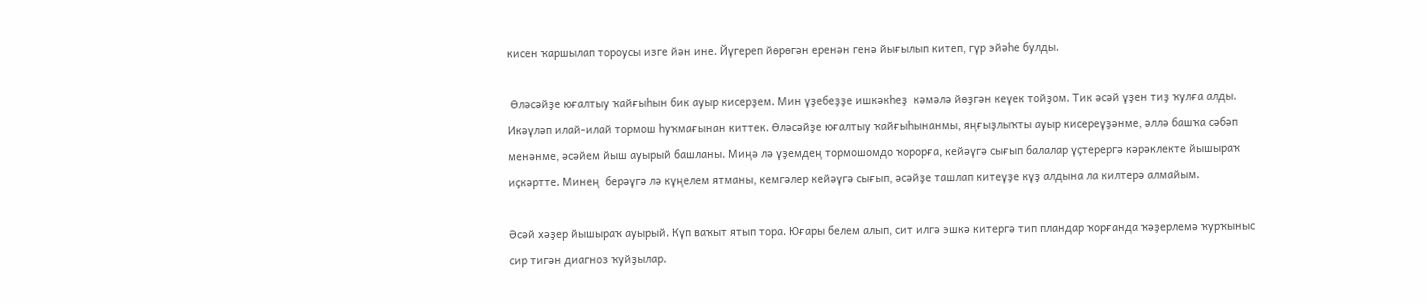кисен ҡаршылап тороусы изге йән ине. Йүгереп йөрөгән еренән генә йығылып китеп, гүр эйәһе булды.

 Өләсәйҙе юғалтыу ҡайғыһын бик ауыр кисерҙем. Мин үҙебеҙҙе ишкәкһеҙ  кәмәлә йөҙгән кеүек тойҙом. Тик әсәй үҙен тиҙ ҡулға алды. Икәүләп илай-илай тормош һуҡмағынан киттек. Өләсәйҙе юғалтыу ҡайғыһынанмы, яңғыҙлыҡты ауыр кисереүҙәнме, әллә башҡа сәбәп менәнме, әсәйем йыш ауырый башланы. Миңә лә үҙемдең тормошомдо ҡорорға, кейәүгә сығып балалар үҫтерергә кәрәклекте йышыраҡ иҫкәртте. Минең  берәүгә лә күңелем ятманы, кемгәлер кейәүгә сығып, әсәйҙе ташлап китеүҙе күҙ алдына ла килтерә алмайым.

Әсәй хәҙер йышыраҡ ауырый. Күп ваҡыт ятып тора. Юғары белем алып, сит илгә эшкә китергә тип пландар ҡорғанда ҡәҙерлемә ҡурҡыныс сир тигән диагноз ҡуйҙылар.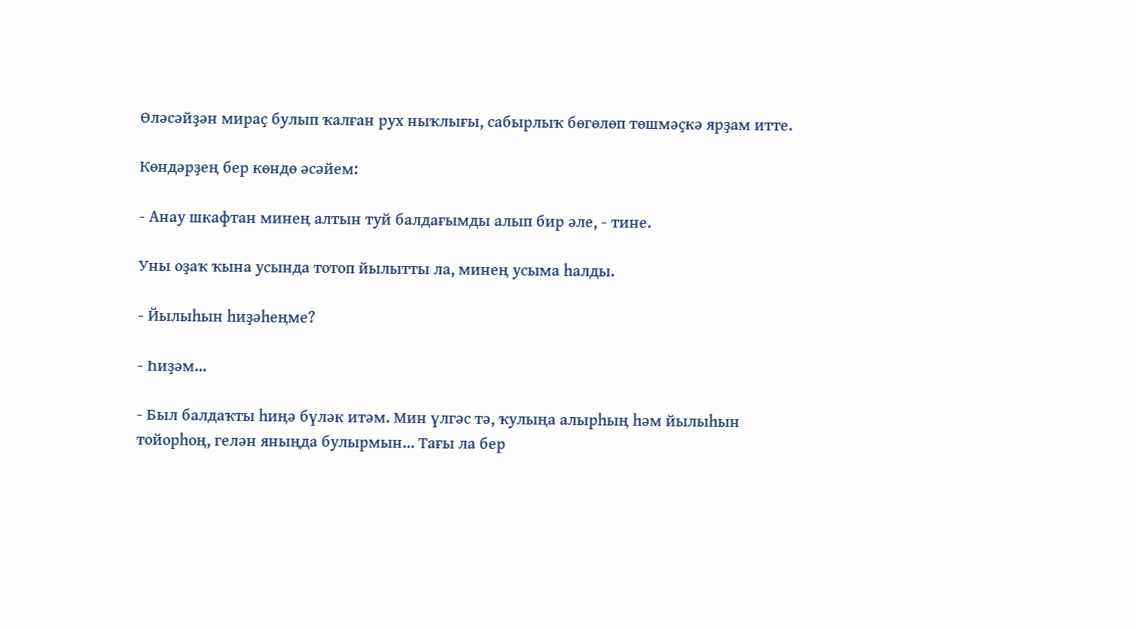Өләсәйҙән мираҫ булып ҡалған рух ныҡлығы, сабырлыҡ бөгөлөп төшмәҫкә ярҙам итте.

Көндәрҙең бер көндө әсәйем:

- Анау шкафтан минең алтын туй балдағымды алып бир әле, - тине.

Уны оҙаҡ ҡына усында тотоп йылытты ла, минең усыма һалды.

- Йылыһын һиҙәһеңме?

- Һиҙәм...

- Был балдаҡты һиңә бүләк итәм. Мин үлгәс тә, ҡулыңа алырһың һәм йылыһын тойорһоң, гелән яныңда булырмын... Тағы ла бер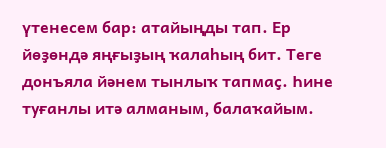үтенесем бар: атайыңды тап. Ер йөҙөндә яңғыҙың ҡалаһың бит. Теге донъяла йәнем тынлыҡ тапмаҫ. Һине туғанлы итә алманым, балаҡайым.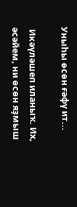Уныһы өсөн ғәфү ит...

 Икәүләшеп иланыҡ. Их, әсәйем, ни өсөн яҙмыш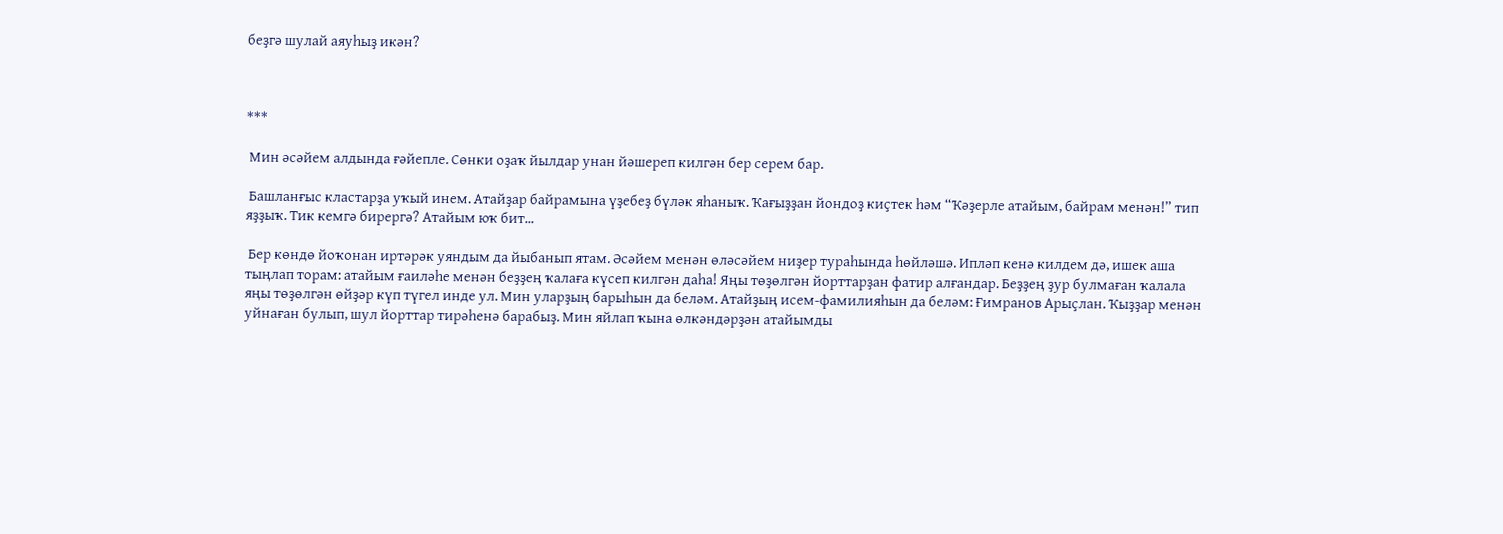беҙгә шулай аяуһыҙ икән?



***

 Мин әсәйем алдында ғәйепле. Сөнки оҙаҡ йылдар унан йәшереп килгән бер серем бар.

 Башланғыс кластарҙа уҡый инем. Атайҙар байрамына үҙебеҙ бүләк яһаныҡ. Ҡағыҙҙан йондоҙ киҫтек һәм “Ҡәҙерле атайым, байрам менән!” тип яҙҙыҡ. Тик кемгә бирергә? Атайым юҡ бит...

 Бер көндө йоҡонан иртәрәк уяндым да йыбанып ятам. Әсәйем менән өләсәйем ниҙер тураһында һөйләшә. Ипләп кенә килдем дә, ишек аша тыңлап торам: атайым ғаиләһе менән беҙҙең ҡалаға күсеп килгән даһа! Яңы төҙөлгән йорттарҙан фатир алғандар. Беҙҙең ҙур булмаған ҡалала яңы төҙөлгән өйҙәр күп түгел инде ул. Мин уларҙың барыһын да беләм. Атайҙың исем-фамилияһын да беләм: Ғимранов Арыҫлан. Ҡыҙҙар менән уйнаған булып, шул йорттар тирәһенә барабыҙ. Мин яйлап ҡына өлкәндәрҙән атайымды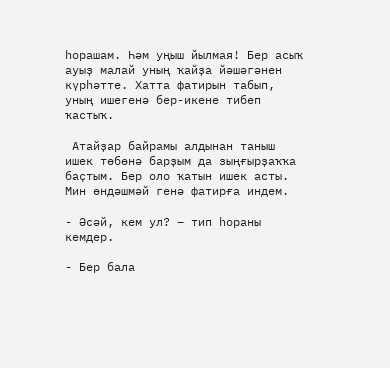һорашам. Һәм уңыш йылмая! Бер асыҡ ауыҙ малай уның ҡайҙа йәшәгәнен күрһәтте. Хатта фатирын табып, уның ишегенә бер-икене тибеп ҡастыҡ.

 Атайҙар байрамы алдынан таныш ишек төбөнә барҙым да зыңғырҙаҡҡа баҫтым. Бер оло ҡатын ишек асты. Мин өндәшмәй генә фатирға индем.

- Әсәй, кем ул? – тип һораны кемдер.

- Бер бала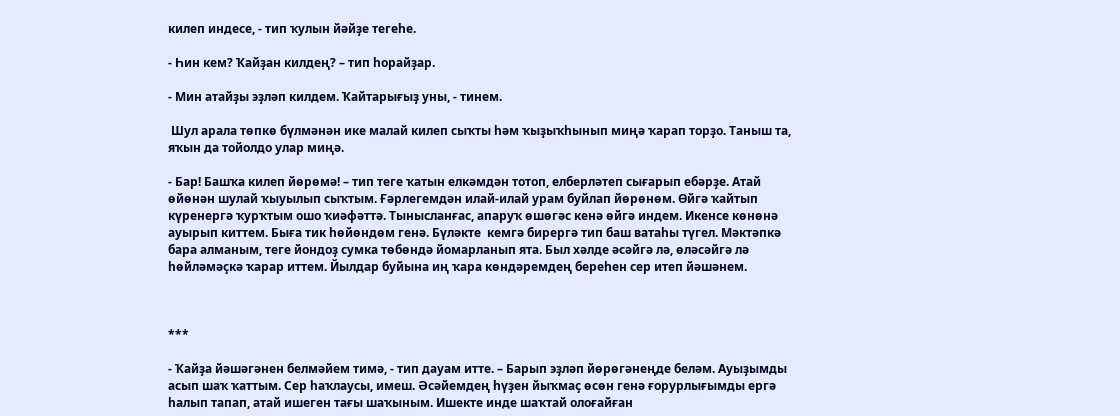килеп индесе, - тип ҡулын йәйҙе тегеһе.

- Һин кем? Ҡайҙан килдең? – тип һорайҙар.

- Мин атайҙы эҙләп килдем. Ҡайтарығыҙ уны, - тинем.

 Шул арала төпкө бүлмәнән ике малай килеп сыҡты һәм ҡыҙыҡһынып миңә ҡарап торҙо. Таныш та, яҡын да тойолдо улар миңә.

- Бар! Башҡа килеп йөрөмә! – тип теге ҡатын елкәмдән тотоп, елберләтеп сығарып ебәрҙе. Атай өйөнән шулай ҡыуылып сыҡтым. Ғәрлегемдән илай-илай урам буйлап йөрөнөм. Өйгә ҡайтып күренергә ҡурҡтым ошо ҡиәфәттә. Тынысланғас, апаруҡ өшөгәс кенә өйгә индем. Икенсе көнөнә ауырып киттем. Быға тик һөйөндөм генә. Бүләкте  кемгә бирергә тип баш ватаһы түгел. Мәктәпкә бара алманым, теге йондоҙ сумка төбөндә йомарланып ята. Был хәлде әсәйгә лә, өләсәйгә лә һөйләмәҫкә ҡарар иттем. Йылдар буйына иң ҡара көндәремдең береһен сер итеп йәшәнем.



***

- Ҡайҙа йәшәгәнен белмәйем тимә, - тип дауам итте. – Барып эҙләп йөрөгәнеңде беләм. Ауыҙымды асып шаҡ ҡаттым. Сер һаҡлаусы, имеш. Әсәйемдең һүҙен йыҡмаҫ өсөн генә ғорурлығымды ергә һалып тапап, атай ишеген тағы шаҡыным. Ишекте инде шаҡтай олоғайған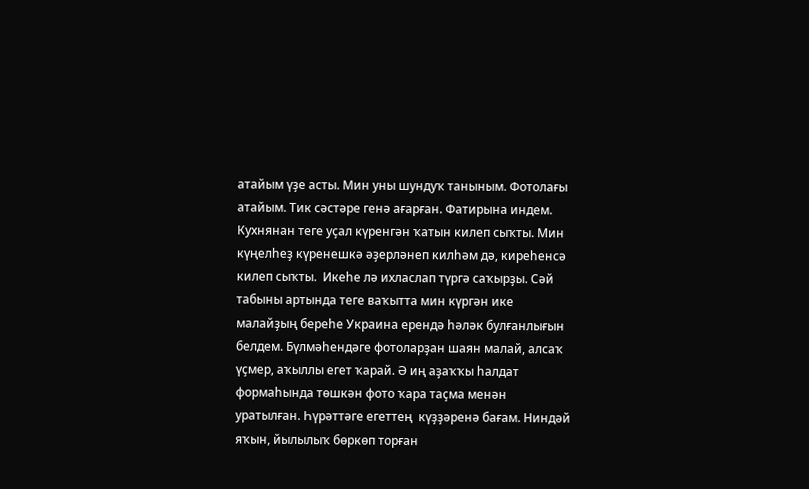атайым үҙе асты. Мин уны шундуҡ таныным. Фотолағы атайым. Тик сәстәре генә ағарған. Фатирына индем. Кухнянан теге уҫал күренгән ҡатын килеп сыҡты. Мин күңелһеҙ күренешкә әҙерләнеп килһәм дә, киреһенсә килеп сыҡты.  Икеһе лә ихласлап түргә саҡырҙы. Сәй табыны артында теге ваҡытта мин күргән ике малайҙың береһе Украина ерендә һәләк булғанлығын белдем. Бүлмәһендәге фотоларҙан шаян малай, алсаҡ үҫмер, аҡыллы егет ҡарай. Ә иң аҙаҡҡы һалдат формаһында төшкән фото ҡара таҫма менән уратылған. Һүрәттәге егеттең  күҙҙәренә бағам. Ниндәй яҡын, йылылыҡ бөркөп торған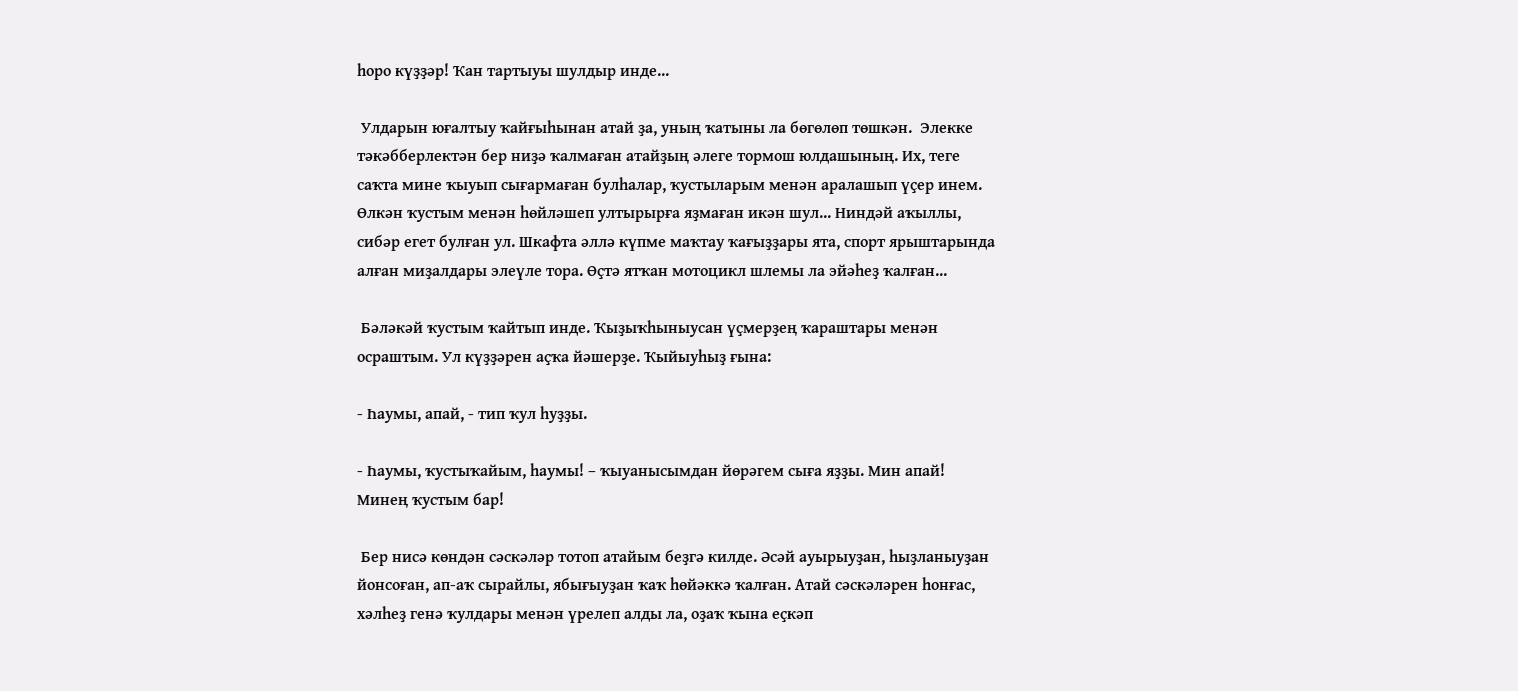һоро күҙҙәр! Ҡан тартыуы шулдыр инде...

 Улдарын юғалтыу ҡайғыһынан атай ҙа, уның ҡатыны ла бөгөлөп төшкән.  Элекке тәкәбберлектән бер ниҙә ҡалмаған атайҙың әлеге тормош юлдашының. Их, теге саҡта мине ҡыуып сығармаған булһалар, ҡустыларым менән аралашып үҫер инем. Өлкән ҡустым менән һөйләшеп ултырырға яҙмаған икән шул... Ниндәй аҡыллы, сибәр егет булған ул. Шкафта әллә күпме маҡтау ҡағыҙҙары ята, спорт ярыштарында алған миҙалдары элеүле тора. Өҫтә ятҡан мотоцикл шлемы ла эйәһеҙ ҡалған...

 Бәләкәй ҡустым ҡайтып инде. Ҡыҙыҡһыныусан үҫмерҙең ҡараштары менән осраштым. Ул күҙҙәрен аҫҡа йәшерҙе. Ҡыйыуһыҙ ғына:

- Һаумы, апай, - тип ҡул һуҙҙы.

- Һаумы, ҡустыҡайым, һаумы! – ҡыуанысымдан йөрәгем сыға яҙҙы. Мин апай! Минең ҡустым бар!

 Бер нисә көндән сәскәләр тотоп атайым беҙгә килде. Әсәй ауырыуҙан, һыҙланыуҙан йонсоған, ап-аҡ сырайлы, ябығыуҙан ҡаҡ һөйәккә ҡалған. Атай сәскәләрен һонғас, хәлһеҙ генә ҡулдары менән үрелеп алды ла, оҙаҡ ҡына еҫкәп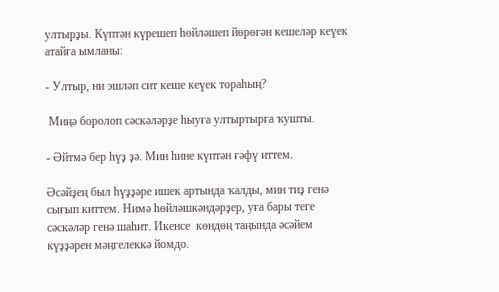ултырҙы. Күптән күрешеп һөйләшеп йөрөгән кешеләр кеүек атайға ымланы:

- Ултыр, ни эшләп сит кеше кеүек тораһың?

 Миңә боролоп сәскәләрҙе һыуға ултыртырға ҡушты.

- Әйтмә бер һүҙ ҙә. Мин һине күптән ғәфү иттем.

Әсәйҙең был һүҙҙәре ишек артында ҡалды, мин тиҙ генә сығып киттем. Нимә һөйләшкәндәрҙер, уға бары теге сәскәләр генә шаһит. Икенсе  көндөң таңында әсәйем  күҙҙәрен мәңгелеккә йомдо.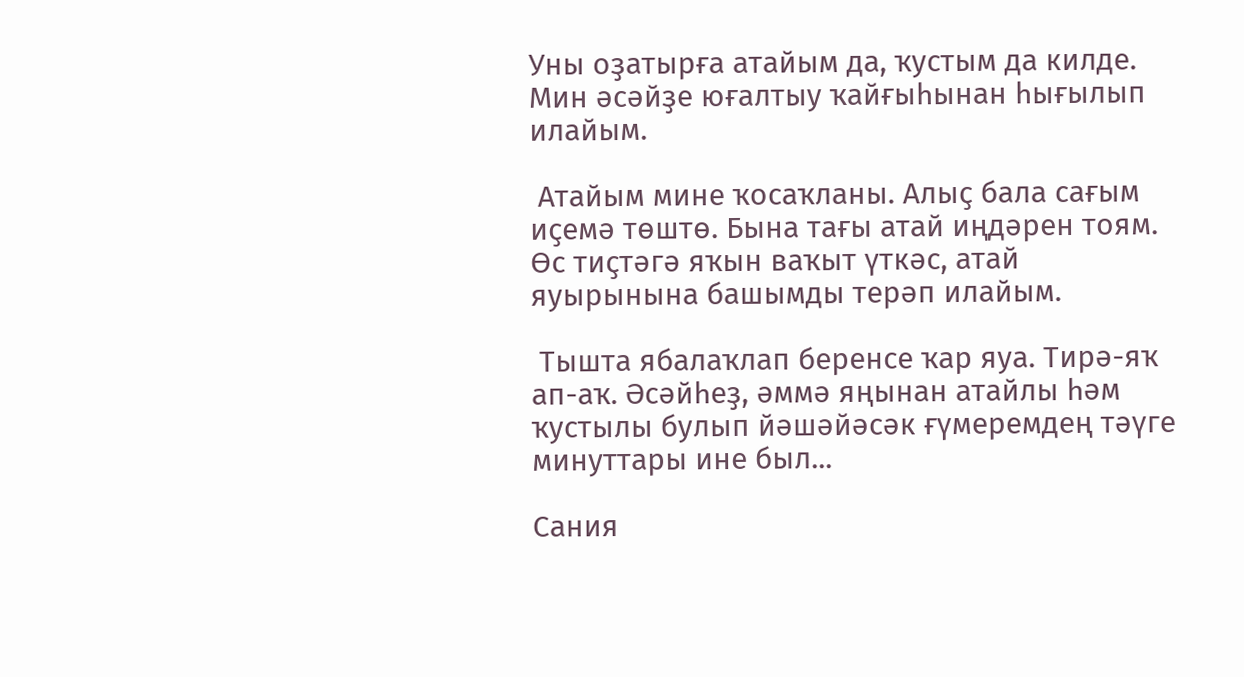Уны оҙатырға атайым да, ҡустым да килде. Мин әсәйҙе юғалтыу ҡайғыһынан һығылып илайым.

 Атайым мине ҡосаҡланы. Алыҫ бала сағым иҫемә төштө. Бына тағы атай иңдәрен тоям. Өс тиҫтәгә яҡын ваҡыт үткәс, атай яуырынына башымды терәп илайым.

 Тышта ябалаҡлап беренсе ҡар яуа. Тирә-яҡ ап-аҡ. Әсәйһеҙ, әммә яңынан атайлы һәм ҡустылы булып йәшәйәсәк ғүмеремдең тәүге минуттары ине был...

Сания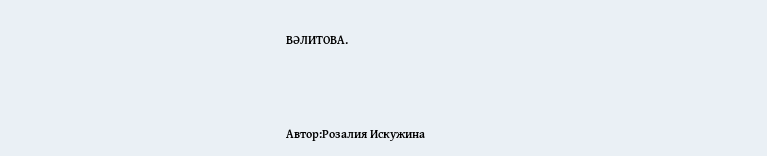ВӘЛИТОВА.



Автор:Розалия Искужина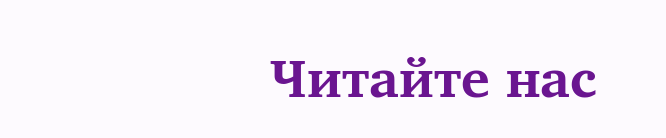Читайте нас